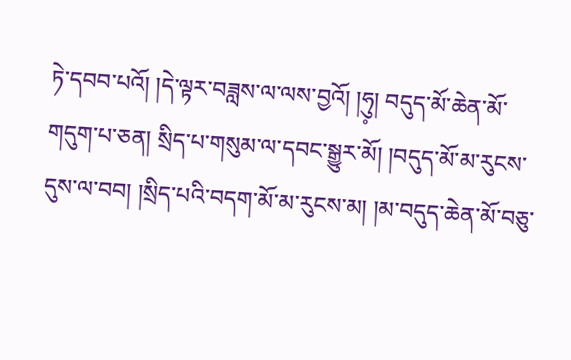ཏེ་དབབ་པའོ། །དེ་ལྟར་བཟླས་ལ་ལས་བྱའོ། །ཧུ༷། བདུད་མོ་ཆེན་མོ་གདུག་པ་ཅན། སྲིད་པ་གསུམ་ལ་དབང་སྒྱུར་མོ། །བདུད་མོ་མ་རུངས་དུས་ལ་བབ། །སྲིད་པའི་བདག་མོ་མ་རུངས་མ། །མ་བདུད་ཆེན་མོ་བཅུ་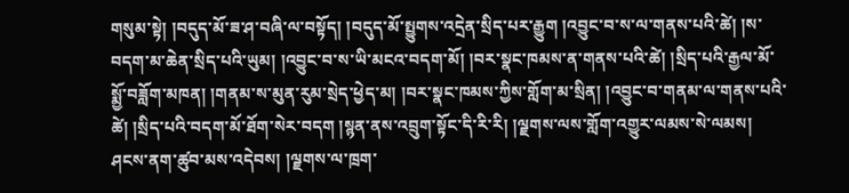གསུམ་སྟེ། །བདུད་མོ་ཟ་ཤ་བཞི་ལ་བསྟོད། །བདུད་མོ་སྤྱུགས་འདྲེན་སྲིད་པར་རྒྱུག །འབྱུང་བ་ས་ལ་གནས་པའི་ཚེ། །ས་བདག་མ་ཆེན་སྲིད་པའི་ཡུམ། །འབྱུང་བ་ས་ཡི་མངའ་བདག་མོ། །བར་སྣང་ཁམས་ན་གནས་པའི་ཚེ། །སྲིད་པའི་རྒྱལ་མོ་སྨྱོ་བཟློག་མཁན། །གནམ་ས་མུན་རུམ་སྲེད་ཕྱེད་མ། །བར་སྣང་ཁམས་ཀྱིས་གློག་མ་སྲིན། །འབྱུང་བ་གནམ་ལ་གནས་པའི་ཚེ། །སྲིད་པའི་བདག་མོ་ཐོག་སེར་བདག །སྙན་ནས་འབྲུག་སྟོང་དི་རི་རི། །ལྗགས་ལས་གློག་འགྱུར་ལམས་སེ་ལམས། ཤངས་ནག་ཚུབ་མས་འདེབས། །ལྗགས་ལ་ཁྲག་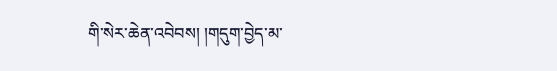གི་སེར་ཆེན་འབེབས། །གདུག་བྱེད་མ་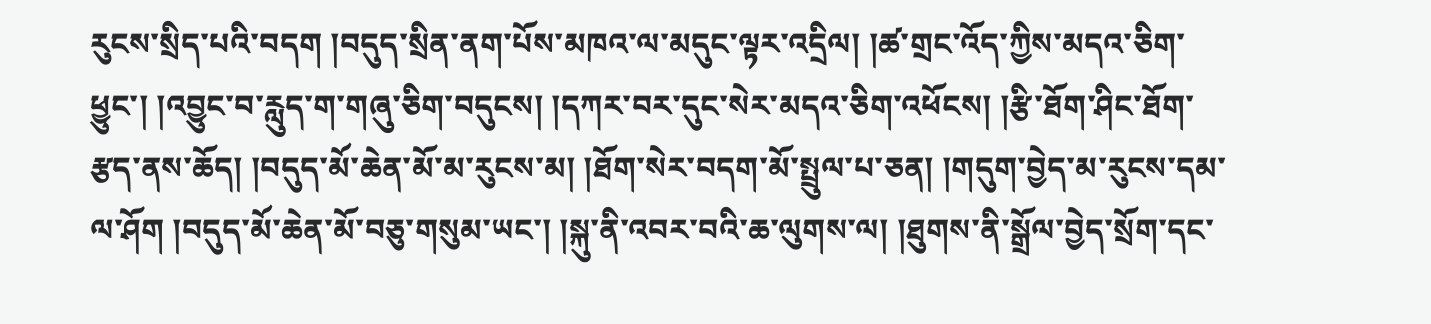རུངས་སྲིད་པའི་བདག །བདུད་སྲིན་ནག་པོས་མཁའ་ལ་མདུང་ལྟར་འདྲིལ། །ཚ་གྲང་འོད་ཀྱིས་མདའ་ཅིག་ཕྱུང་། །འབྱུང་བ་རླུད་ག་གཞུ་ཅིག་བདུངས། །དཀར་བར་དུང་སེར་མདའ་ཅིག་འཕོངས། །རྩི་ཐོག་ཤིང་ཐོག་རྩད་ནས་ཆོད། །བདུད་མོ་ཆེན་མོ་མ་རུངས་མ། །ཐོག་སེར་བདག་མོ་སྤྲུལ་པ་ཅན། །གདུག་བྱེད་མ་རུངས་དམ་ལ་ཤོག །བདུད་མོ་ཆེན་མོ་བཅུ་གསུམ་ཡང་། །སྐུ་ནི་འབར་བའི་ཆ་ལུགས་ལ། །ཐུགས་ནི་སྒྲོལ་བྱེད་སྲོག་དང་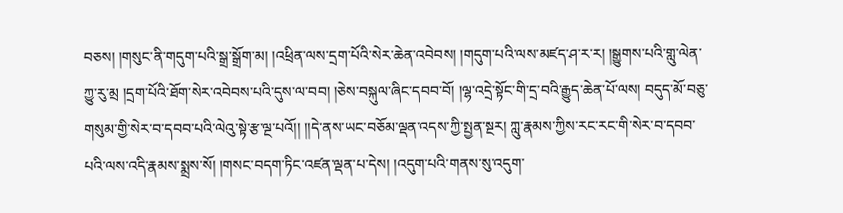བཅས། །གསུང་ནི་གདུག་པའི་སྒྲ་སྒྲོག་མ། །འཕྲིན་ལས་དྲག་པོའི་སེར་ཆེན་འབེབས། །གདུག་པའི་ལས་མཛད་ཤ་ར་ར། །སྒྱུགས་པའི་གླུ་ལེན་ཀྱུ་རུ་མྲ །དྲག་པོའི་ཐོག་སེར་འབེབས་པའི་དུས་ལ་བབ། །ཅེས་བསྐུལ་ཞིང་དབབ་བོ། །ལྷ་འདྲེ་སྟོང་གི་དྲ་བའི་རྒྱུད་ཆེན་པོ་ལས། བདུད་མོ་བཅུ་གསུམ་གྱི་སེར་བ་དབབ་པའི་ལེའུ་སྟེ་རྩ་ལྔ་པའོ།། །།དེ་ནས་ཡང་བཅོམ་ལྡན་འདས་ཀྱི་སྤྱན་སྔར། ཀླུ་རྣམས་ཀྱིས་རང་རང་གི་སེར་བ་དབབ་པའི་ལས་འདི་རྣམས་སྨྲས་སོ། །གསང་བདག་ཏིང་འཛན་ལྡན་པ་དེས། །འདུག་པའི་གནས་སུ་འདུག་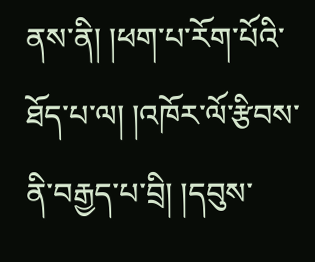ནས་ནི། །ཕག་པ་རོག་པོའི་ཐོད་པ་ལ། །འཁོར་ལོ་རྩིབས་ནི་བརྒྱད་པ་བྲི། །དབུས་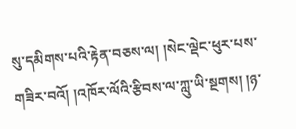སུ་དམིགས་པའི་རྟེན་བཅས་ལ། །སེང་ལྡེང་ཕུར་པས་གཟིར་བའོ། །འཁོར་ལོའི་རྩིབས་ལ་ཀླུ་ཡི་སྔགས། །ཉ་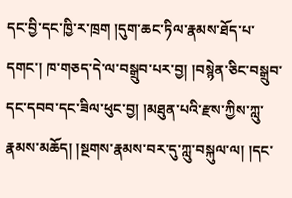དང་བྱི་དང་ཁྱི་ར་ཁྲག །དུག་ཆང་ཏིལ་རྣམས་ཐོད་པ་དགང་། ཁ་གཅད་དེ་ལ་བསྒྲུབ་པར་བྱ། །བསྙེན་ཅིང་བསྒྲུབ་དང་དབབ་དང་ཟིལ་ཕུང་བྱ། །མཐུན་པའི་རྫས་ཀྱིས་ཀླུ་རྣམས་མཆོད། །སྔགས་རྣམས་བར་དུ་ཀླུ་བསྐུལ་ལ། །དང་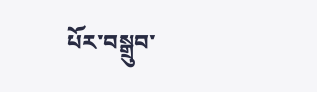པོར་བསྒྲུབ་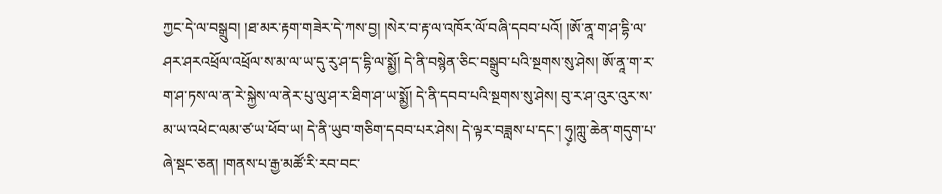ཀྱང་དེ་ལ་བསྒྲུབ། །ཐ་མར་རྟག་གཟེར་དེ་ཀས་བྱ། །སེར་བ་རྟ་ལ་འཁོར་ལོ་བཞི་དབབ་པའོ། །ཨོ་ནཱ་ག་ཤ་དྷི་ལ་ཤར་ཤརའཕྲོལ་འཕྲོལ་ས་མ་ལ་ཡ་དུ་རུ་ཤ་ད་དྷི་ལ་སྨྱོ། དེ་ནི་བསྙེན་ཅིང་བསྒྲུབ་པའི་སྔགས་སུ་ཤེས། ཨོ་ནཱ་ག་ར་ག་ཤ་ཏས་ལ་ན་རེ་སྐྱེས་ལ་ནེར་པུ་ལུ་ཤ་ར་ཐིག་ཤ་ཡ་སྨྱོ། དེ་ནི་དབབ་པའི་སྔགས་སུ་ཤེས། བུ་ར་ཤ་འུར་འུར་ས་མ་ཡ་འཕེང་ལམ་ཙ་ཡ་ཕོབ་ཡ། དེ་ནི་ཡུབ་གཅིག་དབབ་པར་ཤེས། དེ་ལྟར་བཟླས་པ་དང་། ཧུ༷།ཀླུ་ཆེན་གདུག་པ་ཞེ་སྡང་ཅན། །གནས་པ་རྒྱ་མཚོ་རི་རབ་བང་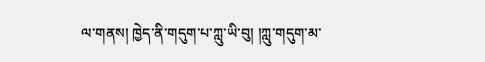ལ་གནས། ཁྱེད་ནི་གདུག་པ་ཀླུ་ཡི་བུ། །ཀླུ་གདུག་མ་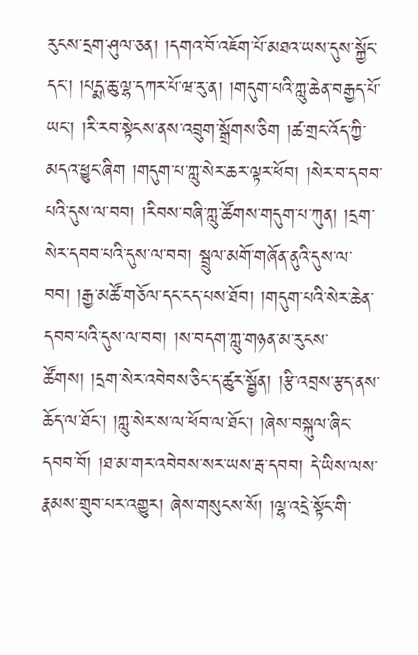རུངས་དྲག་ཤུལ་ཅན། །དགའ་བོ་འཇོག་པོ་མཐའ་ཡས་དུས་སྐྱོང་དང་། །པདྨ་ཆུ་ལྷ་དཀར་པོ་ཝ་རུ་ན། །གདུག་པའི་ཀླུ་ཆེན་བརྒྱད་པོ་ཡང་། །རི་རབ་སྟེངས་ནས་འབྲུག་སྒྲོགས་ཅིག །ཚ་གྲང་འོད་ཀྱི་མདའ་ཕྱུང་ཞིག །གདུག་པ་ཀླུ་སེར་ཆར་ལྟར་ཕོབ། །སེར་བ་དབབ་པའི་དུས་ལ་བབ། །རིབས་བཞི་ཀླུ་ཚོགས་གདུག་པ་ཀུན། །དྲག་སེར་དབབ་པའི་དུས་ལ་བབ། སྦྲུལ་མགོ་གཞོན་ནུའི་དུས་ལ་བབ། །རྒྱ་མཚོ་གཅོལ་དང་ངད་པས་ཐོབ། །གདུག་པའི་སེར་ཆེན་དབབ་པའི་དུས་ལ་བབ། །ས་བདག་ཀླུ་གཉན་མ་རུངས་ཚོགས། །དྲག་སེར་འབེབས་ཅིང་ད་ཚུར་སྦྱོན། །རྩི་འབྲས་རྩད་ནས་ཆོད་ལ་ཐོང་། །ཀླུ་སེར་ས་ལ་ཕོབ་ལ་ཐོང་། །ཞེས་བསྐུལ་ཞིང་དབབ་བོ། །ཐ་མ་གར་འབེབས་སར་ཡས་རྦ་དབབ། དེ་ཡིས་ལས་རྣམས་གྲུབ་པར་འགྱུར། ཞེས་གསུངས་སོ། །ལྷ་འདྲེ་སྟོང་གི་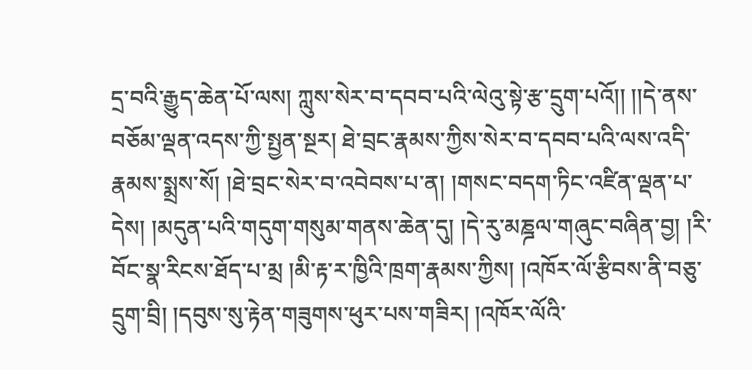དྲ་བའི་རྒྱུད་ཆེན་པོ་ལས། ཀླུས་སེར་བ་དབབ་པའི་ལེའུ་སྟེ་རྩ་དྲུག་པའོ།། །།དེ་ནས་བཅོམ་ལྡན་འདས་ཀྱི་སྤྱན་སྔར། ཐེ་བྲང་རྣམས་ཀྱིས་སེར་བ་དབབ་པའི་ལས་འདི་རྣམས་སྨྲས་སོ། །ཐེ་བྲང་སེར་བ་འབེབས་པ་ན། །གསང་བདག་ཏིང་འཛིན་ལྡན་པ་དེས། །མདུན་པའི་གདུག་གསུམ་གནས་ཆེན་དུ། །དེ་རུ་མཎྜལ་གཞུང་བཞིན་བྱ། །རི་བོང་སྣ་རིངས་ཐོད་པ་མྲ །མི་རྟ་ར་ཁྱིའི་ཁྲག་རྣམས་ཀྱིས། །འཁོར་ལོ་རྩིབས་ནི་བཅུ་དྲུག་བྲི། །དབུས་སུ་རྟེན་གཟུགས་ཕུར་པས་གཟིར། །འཁོར་ལོའི་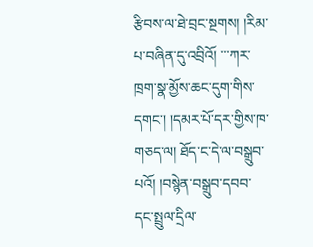རྩིབས་ལ་ཐེ་བྲང་སྔགས། །རིམ་པ་བཞིན་དུ་འབྲིའོ། ་་་ཀར་ཁྲག་སྣ་མྱོས་ཆང་དུག་གིས་དགང་། །དམར་པོ་དར་གྱིས་ཁ་གཅད་ལ། ཐོད་ང་དེ་ལ་བསྒྲུབ་པའོ། །བསྙེན་བསྒྲུབ་དབབ་དང་སྤྲུལ་དྲིལ་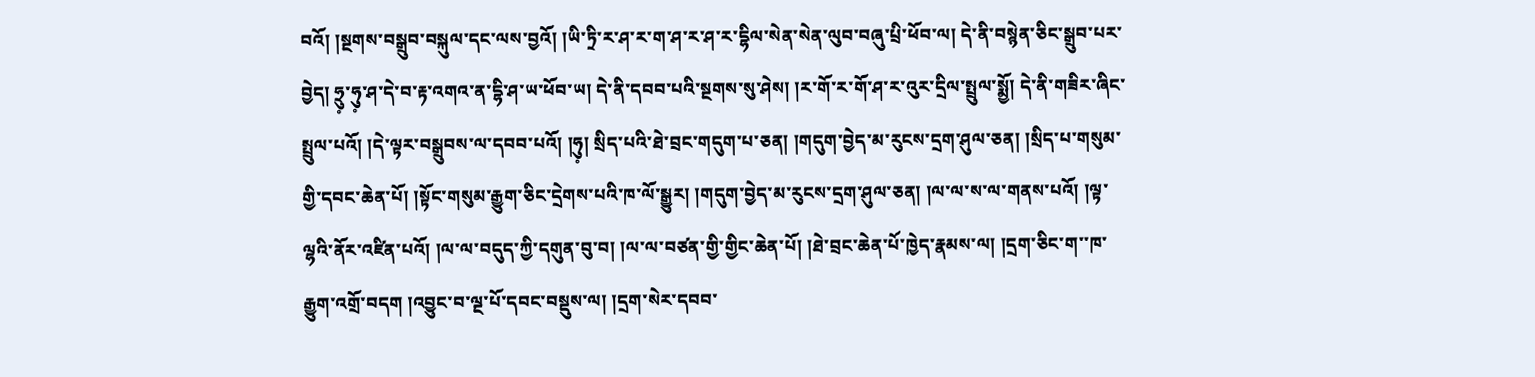བའོ། །སྔགས་བསྒྲུབ་བསྐུལ་དང་ལས་བྱའོ། །ཡི་ཏྲི་ར་ཤ་ར་ག་ཤ་ར་ཤ་ར་དྷིལ་སེན་སེན་ལུབ་བཞུ་པྲི་ཕོབ་ལ། དེ་ནི་བསྙེན་ཅིང་སྒྲུབ་པར་བྱེད། ཧྲུ༷་ཧུ༷་ཤ་དེ་བ་རྟ་འགའ་ན་དྷི་ཤ་ཡ་ཕོབ་ཡ། དེ་ནི་དབབ་པའི་སྔགས་སུ་ཤེས། །ར་གོ་ར་གོ་ཤ་ར་འུར་དྲིལ་སྤྲུལ་སྨྱོ། དེ་ནི་གཟིར་ཞིང་སྤྲུལ་པའོ། །དེ་ལྟར་བསྒྲུབས་ལ་དབབ་པའོ། །ཧུ༷། སྲིད་པའི་ཐེ་བྲང་གདུག་པ་ཅན། །གདུག་བྱེད་མ་རུངས་དྲག་ཤུལ་ཅན། །སྲིད་པ་གསུམ་གྱི་དབང་ཆེན་པོ། །སྟོང་གསུམ་རྒྱུག་ཅིང་དྲེགས་པའི་ཁ་ལོ་སྒྱུར། །གདུག་བྱེད་མ་རུངས་དྲག་ཤུལ་ཅན། །ལ་ལ་ས་ལ་གནས་པའོ། །ལྟ་ལྷའི་ནོར་འཛིན་པའོ། །ལ་ལ་བདུད་ཀྱི་དགུན་བུ་བ། །ལ་ལ་བཙན་གྱི་གྱིང་ཆེན་པོ། །ཐེ་བྲང་ཆེན་པོ་ཁྱེད་རྣམས་ལ། །དྲག་ཅིང་ག་་ཁ་རྒྱུག་འགྲོ་བདག །འབྱུང་བ་ལྔ་པོ་དབང་བསྡུས་ལ། །དྲག་སེར་དབབ་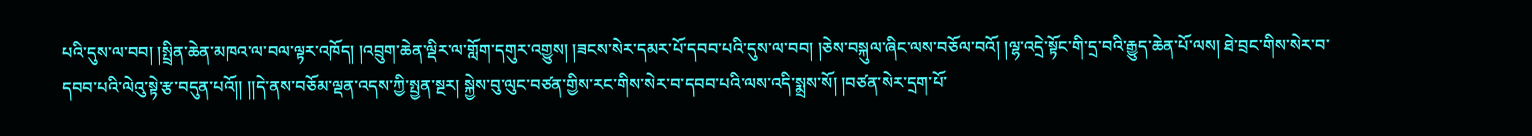པའི་དུས་ལ་བབ། །སྤྲིན་ཆེན་མཁའ་ལ་བལ་ལྟར་འཁོད། །འབྲུག་ཆེན་ལྡིར་ལ་གློག་དགུར་འགྱུས། །ཟངས་སེར་དམར་པོ་དབབ་པའི་དུས་ལ་བབ། །ཅེས་བསྐུལ་ཞིང་ལས་བཅོལ་བའོ། །ལྷ་འདྲེ་སྟོང་གི་དྲ་བའི་རྒྱུད་ཆེན་པོ་ལས། ཐེ་བྲང་གིས་སེར་བ་དབབ་པའི་ལེའུ་སྟེ་རྩ་བདུན་པའོ།། །།དེ་ནས་བཅོམ་ལྡན་འདས་ཀྱི་སྤྱན་སྔར། སྐྱེས་བུ་ལུང་བཙན་གྱིས་རང་གིས་སེར་བ་དབབ་པའི་ལས་འདི་སྨྲས་སོ། །བཙན་སེར་དྲག་པོ་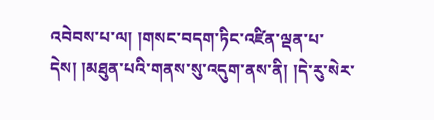འབེབས་པ་ལ། །གསང་བདག་ཏིང་འཛིན་ལྡན་པ་དེས། །མཐུན་པའི་གནས་སུ་འདུག་ནས་ནི། །དེ་རུ་སེར་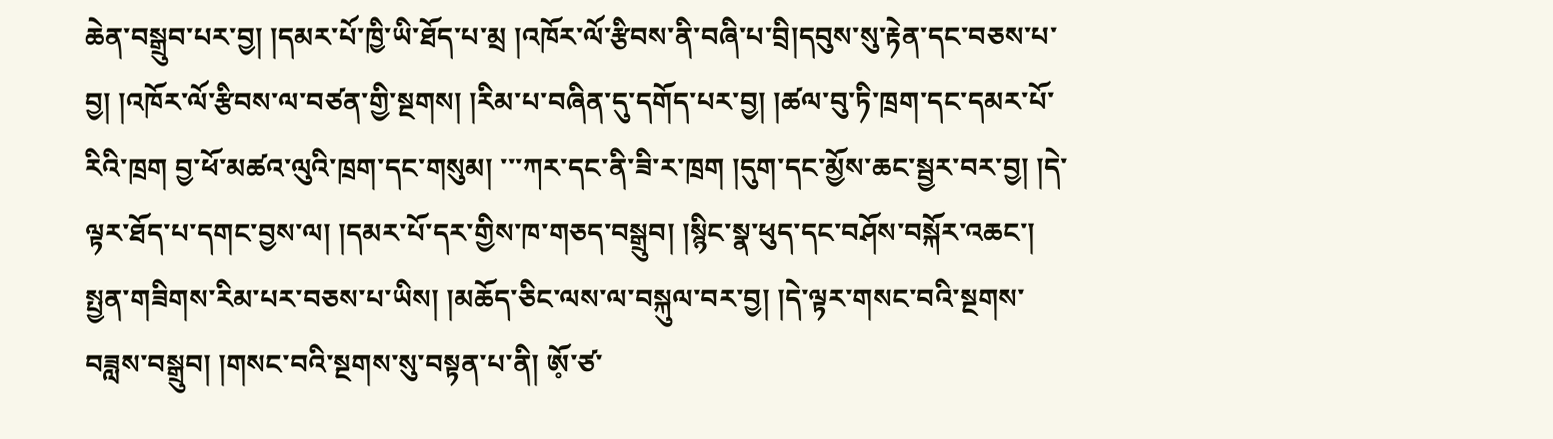ཆེན་བསྒྲུབ་པར་བྱ། །དམར་པོ་ཁྱི་ཡི་ཐོད་པ་མྲ །འཁོར་ལོ་རྩིབས་ནི་བཞི་པ་བྲི།དབུས་སུ་རྟེན་དང་བཅས་པ་བྱ། །འཁོར་ལོ་རྩིབས་ལ་བཙན་གྱི་སྔགས། །རིམ་པ་བཞིན་དུ་དགོད་པར་བྱ། །ཚལ་བུ་ཏི་ཁྲག་དང་དམར་པོ་རིའི་ཁྲག བྱ་ཕོ་མཚའ་ལུའི་ཁྲག་དང་གསུམ། ་་་ཀར་དང་ནི་ཟི་ར་ཁྲག །དུག་དང་མྱོས་ཆང་སྦྱར་བར་བྱ། །དེ་ལྟར་ཐོད་པ་དགང་བྱས་ལ། །དམར་པོ་དར་གྱིས་ཁ་གཅད་བསྒྲུབ། །སྙིང་སྣ་ཕུད་དང་བཤོས་བསྐོར་འཆང་། སྤྱན་གཟིགས་རིམ་པར་བཅས་པ་ཡིས། །མཆོད་ཅིང་ལས་ལ་བསྐུལ་བར་བྱ། །དེ་ལྟར་གསང་བའི་སྔགས་བཟླས་བསྒྲུབ། །གསང་བའི་སྔགས་སུ་བསྟན་པ་ནི། ཨོ༷་ཙ་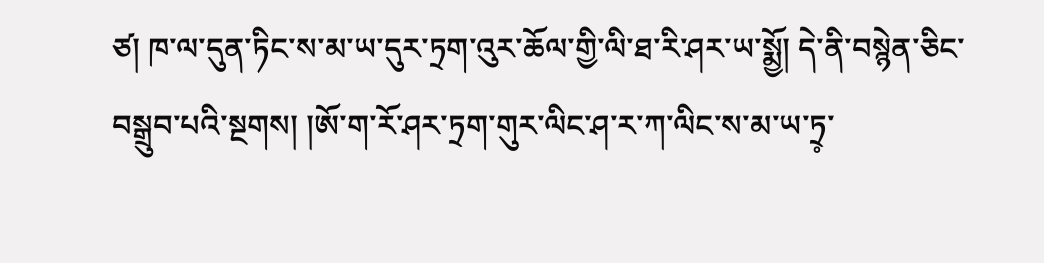ཙ། ཁ་ལ་དུན་ཏིང་ས་མ་ཡ་དུར་ཏྲག་འུར་ཆོལ་གྱི་ལི་ཐ་རི་ཤར་ཡ་སྨྱོ། དེ་ནི་བསྙེན་ཅིང་བསྒྲུབ་པའི་སྔགས། །ཨོ་ག་རོ་ཤར་ཏྲག་གུར་ལིང་ཤ་ར་ཀ་ལིང་ས་མ་ཡ་ཏྲ༷་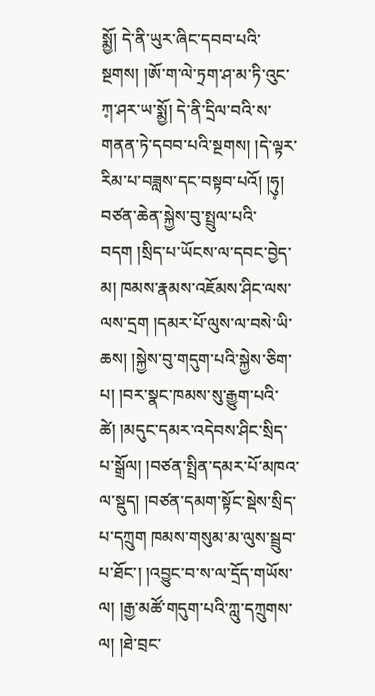སྨྱོ། དེ་ནི་ཡུར་ཞིང་དབབ་པའི་སྔགས། །ཨོ་ག་ལེ་ཏྲག་ཤ་མ་ཏི་འུང་ཀ༷་ཤར་ཡ་སྨྱོ། དེ་ནི་དྲིལ་བའི་ས་གནན་ཏེ་དབབ་པའི་སྔགས། །དེ་ལྟར་རིམ་པ་བཟླས་དང་བསྟབ་པའོ། །ཧུ༷། བཙན་ཆེན་སྐྱེས་བུ་སྤྲུལ་པའི་བདག །སྲིད་པ་ཡོངས་ལ་དབང་བྱེད་མ། ཁམས་རྣམས་འཇོམས་ཤིང་ལས་ལས་དྲག །དམར་པོ་ལུས་ལ་བསེ་ཡི་ཆས། །སྐྱེས་བུ་གདུག་པའི་སྐྱེས་ཅིག་པ། །བར་སྣང་ཁམས་སུ་རྒྱུག་པའི་ཚེ། །མདུང་དམར་འདེབས་ཤིང་སྲིད་པ་སྒྲོལ། །བཙན་སྤྲིན་དམར་པོ་མཁའ་ལ་སྡུད། །བཙན་དམག་སྟོང་སྡེས་སྲིད་པ་དཀྲུག ཁམས་གསུམ་མ་ལུས་སྦྲུབ་པ་ཐོང་། །འབྱུང་བ་ས་ལ་དྲོད་གཡོས་ལ། །རྒྱ་མཚོ་གདུག་པའི་ཀླུ་དཀྲུགས་ལ། །ཐེ་བྲང་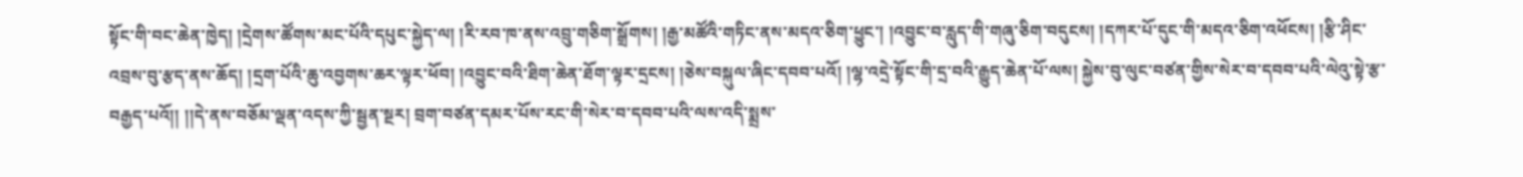སྟོང་གི་བང་ཆེན་ཁྱེད། །དྲེགས་ཚོགས་མང་པོའི་དཔུང་སྐྱེད་ལ། །རི་རབ་ཁ་ནས་འབྲུ་གཅིག་སྒྲོགས། །རྒྱ་མཚོའི་གཏིང་ནས་མདའ་ཅིག་ཕྱུང་། །འབྱུང་བ་རླུད་གི་གཞུ་ཅིག་བདུངས། །དཀར་པོ་དུང་གི་མདའ་ཅིག་འཕོངས། །རྩི་ཤིང་འབྲས་བུ་རྩད་ནས་ཆོད། །དྲག་པོའི་ཆུ་འབྱགས་ཆར་ལྟར་ཕོབ། །འབྱུང་བའི་ཐིག་ཆེན་ཐོག་ལྟར་དྲངས། །ཅེས་བསྐུལ་ཞིང་དབབ་པའོ། །ལྷ་འདྲེ་སྟོང་གི་དྲ་བའི་རྒྱུད་ཆེན་པོ་ལས། སྐྱེས་བུ་ལུང་བཙན་གྱིས་སེར་བ་དབབ་པའི་ལེའུ་སྟེ་རྩ་བརྒྱད་པའོ།། །།དེ་ནས་བཅོམ་ལྡན་འདས་ཀྱི་སྦྱན་སྔར། བྲག་བཙན་དམར་པོས་རང་གི་སེར་བ་དབབ་པའི་ལས་འདི་སྨྲས་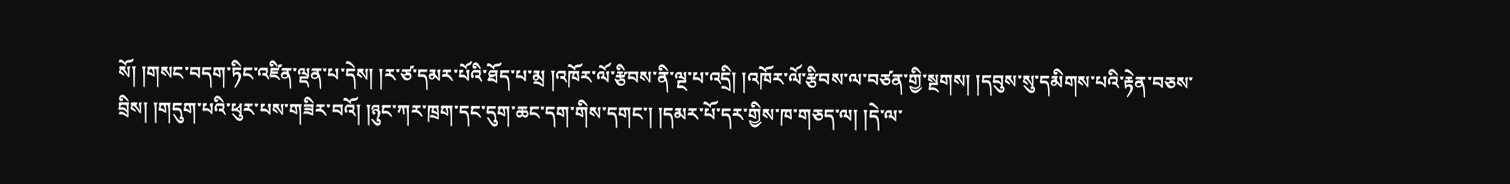སོ། །གསང་བདག་ཏིང་འཛིན་ལྡན་པ་དེས། །ར་ཙ་དམར་པོའི་ཐོད་པ་མྲ །འཁོར་ལོ་རྩིབས་ནི་ལྔ་པ་འདྲི། །འཁོར་ལོ་རྩིབས་ལ་བཙན་གྱི་སྔགས། །དབུས་སུ་དམིགས་པའི་རྟེན་བཅས་བྲིས། །གདུག་པའི་ཕུར་པས་གཟིར་བའོ། །ཉུང་ཀར་ཁྲག་དང་དུག་ཆང་དག་གིས་དགང་། །དམར་པོ་དར་གྱིས་ཁ་གཅད་ལ། །དེ་ལ་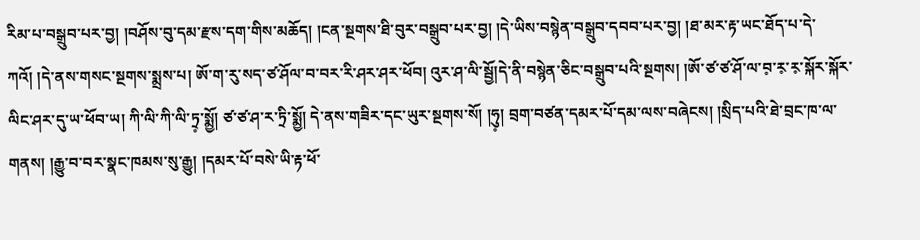རིམ་པ་བསྒྲུབ་པར་བྱ། །བཤོས་བུ་དམ་རྫས་དག་གིས་མཆོད། །ངན་སྔགས་ཐི་བུར་བསྒྲུབ་པར་བྱ། །དེ་ཡིས་བསྙེན་བསྒྲུབ་དབབ་པར་བྱ། །ཐ་མར་རྟ་ཡང་ཐོད་པ་དེ་ཀའོ། །དེ་ནས་གསང་སྔགས་སྨྲས་པ། ཨོ་ག་རུ་སད་ཙ་ཤོལ་བ་བར་རི་ཤར་ཤར་ཕོབ། འུར་ཤ་ལི་སྦྱོ།དེ་ནི་བསྙེན་ཅིང་བསྒྲུབ་པའི་སྔགས། །ཨོ་ཙ་ཙ་ཤོ་ལ་བ༷་ར༷་ར༷་སྐོར་སྐོར་ལིང་ཤར་དུ་ཡ་ཕོབ་ཡ། ཀི་ལི་ཀི་ལི་ཏྲ༷་སྨྱོ། ཙ་ཙ་ཤ་ར་ཏྲི་སྨྱོ། དེ་ནས་གཟིར་དང་ཡུར་སྔགས་སོ། །ཧུ༷། བྲག་བཙན་དམར་པོ་དམ་ལས་བཞེངས། །སྲིད་པའི་ཐེ་བྲང་ཁ་ལ་གནས། །རྒྱུ་བ་བར་སྣང་ཁམས་སུ་རྒྱུ། །དམར་པོ་བསེ་ཡི་རྟ་ཕོ་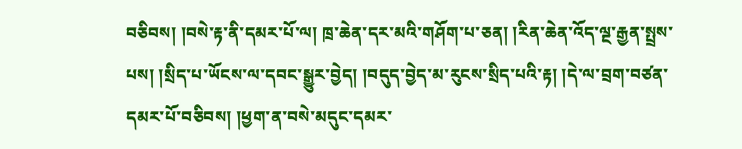བཅིབས། །བསེ་རྟ་ནི་དམར་པོ་ལ། ཁྲ་ཆེན་དར་མའི་གཤོག་པ་ཅན། །རིན་ཆེན་འོད་ལྔ་རྒྱན་སྤྲས་པས། །སྲིད་པ་ཡོངས་ལ་དབང་སྒྱུར་བྱེད། །བདུད་བྱེད་མ་རུངས་སྲིད་པའི་རྟ། །དེ་ལ་བྲག་བཙན་དམར་པོ་བཅིབས། །ཕྱག་ན་བསེ་མདུང་དམར་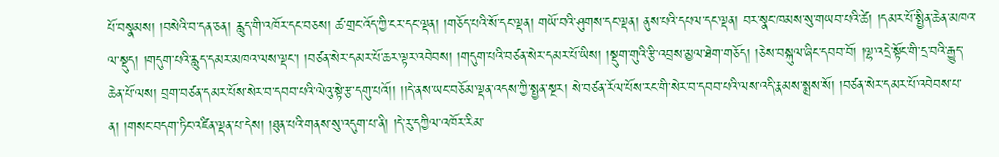པོ་བསྣམས། །བསེའི་བ་དན་ཅན། རླུད་གི་འཁོར་དང་བཅས། ཚ་གྲང་འོད་ཀྱི་ངར་དང་ལྡན། །གཅོད་པའི་སོ་དང་ལྡན། གཡོ་བའི་ཤུགས་དང་ལྡན། ནུས་པའི་དཔལ་དང་ལྡན། བར་སྣང་ཁམས་སུ་གཡབ་པའི་ཚེ། །དམར་པོ་སྤྱིན་ཆེན་མཁའ་ལ་སྡུད། །གདུག་པའི་རླུད་དམར་མཁའ་ལས་ལྡང་། །བཙན་སེར་དམར་པོ་ཆར་ལྟར་འབེབས། །གདུག་པའི་བཙན་སེར་དམར་པོ་ཡིས། །སྡུག་གུའི་རྩི་འབྲས་མྱལ་ཐེག་གཅོད། །ཅེས་བསྐུལ་ཞིང་དབབ་བོ། །ལྷ་འདྲེ་སྟོང་གི་དྲ་བའི་རྒྱུད་ཆེན་པོ་ལས། བྲག་བཙན་དམར་པོས་སེར་བ་དབབ་པའི་ལེའུ་སྟེ་རྩ་དགུ་པའོ།། །།དེ་ནས་ཡང་བཅོམ་ལྡན་འདས་ཀྱི་སྤྱན་སྔར། སེ་བཙན་རོལ་པོས་རང་གི་སེར་བ་དབབ་པའི་ལས་འདི་རྣམས་སྨྲས་སོ། །བཙན་སེར་དམར་པོ་འབེབས་པ་ན། །གསང་བདག་ཏིང་འཛིན་ལྡན་པ་དེས། །ཐུན་པའི་གནས་སུ་འདུག་པ་ནི། །དེ་རུ་དཀྱིལ་འཁོར་རིམ་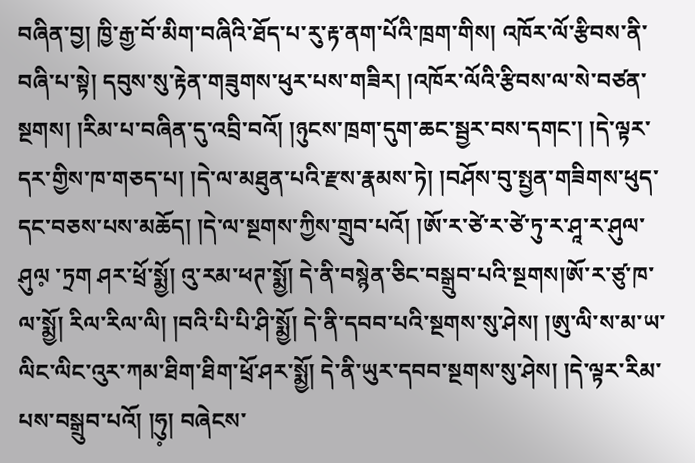བཞིན་བྱ། ཁྱི་རྒྱ་བོ་མིག་བཞིའི་ཐོད་པ་རུ་རྟ་ནག་པོའི་ཁྲག་གིས། འཁོར་ལོ་རྩིབས་ནི་བཞི་པ་སྟེ། དབུས་སུ་རྟེན་གཟུགས་ཕུར་པས་གཟིར། །འཁོར་ལོའི་རྩིབས་ལ་སེ་བཙན་སྔགས། །རིམ་པ་བཞིན་དུ་འབྲི་བའོ། །ཉུངས་ཁྲག་དུག་ཆང་སྦྱར་བས་དགང་། །དེ་ལྟར་དར་གྱིས་ཁ་གཅད་པ། །དེ་ལ་མཐུན་པའི་རྫས་རྣམས་ཏེ། །བཤོས་བུ་སྤྱན་གཟིགས་ཕུད་དང་བཅས་པས་མཆོད། །དེ་ལ་སྔགས་ཀྱིས་གྲུབ་པའོ། །ཨོ་ར་ཙེ་ར་ཙེ་ཏུ་ར་ཤཱ་ར་ཤུལ་ཤུལ༷ ་ཏྲག ཤར་ཕྲོ་སྨྱོ། འུ་རམ་ཕཊ་སྨྱོ། དེ་ནི་བསྙེན་ཅིང་བསྒྲུབ་པའི་སྔགས།ཨོ་ར་ཙུ་ཁ་ལ་སྨྱོ། རིལ་རིལ་ལི། །བའི་པི་པི་ཤི་སྨྱོ། དེ་ནི་དབབ་པའི་སྔགས་སུ་ཤེས། །ཨུ་ལི་ས་མ་ཡ་ལིང་ལིང་འུར་ཀམ་ཐིག་ཐིག་ཕྲོ་ཤར་སྨྱོ། དེ་ནི་ཡུར་དབབ་སྔགས་སུ་ཤེས། །དེ་ལྟར་རིམ་པས་བསྒྲུབ་པའོ། །ཧུ༷། བཞེངས་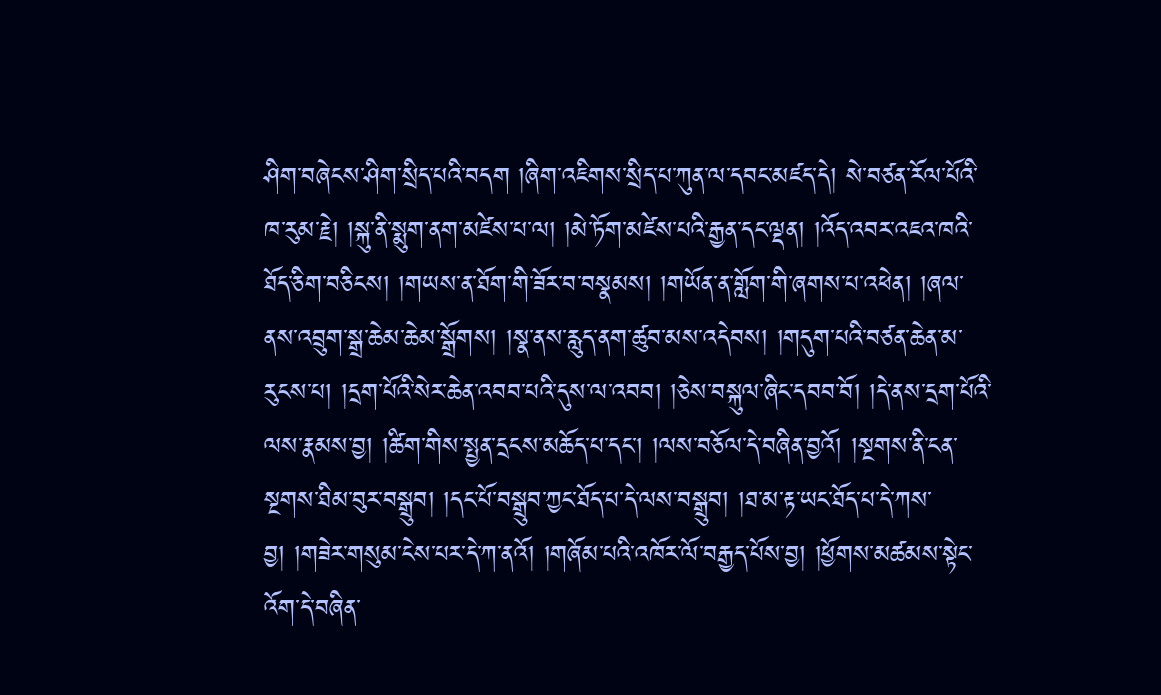ཤིག་བཞེངས་ཤིག་སྲིད་པའི་བདག །ཞིག་འཇིགས་སྲིད་པ་ཀུན་ལ་དབང་མཛད་དེ། སེ་བཙན་རོལ་པོའི་ཁ་རུམ་རྗེ། །སྐུ་ནི་སྨུག་ནག་མཛེས་པ་ལ། །མེ་ཏོག་མཛེས་པའི་རྒྱན་དང་ལྡན། །འོད་འབར་འཇའ་ཁའི་ཐོད་ཅིག་བཅིངས། །གཡས་ན་ཐོག་གི་ཟོར་བ་བསྣམས། །གཡོན་ན་གློག་གི་ཞགས་པ་འཕེན། །ཞལ་ནས་འབྲུག་སྒྲ་ཆེམ་ཆེམ་སྒྲོགས། །སྣ་ནས་རླུད་ནག་ཚུབ་མས་འདེབས། །གདུག་པའི་བཙན་ཆེན་མ་རུངས་པ། །དྲག་པོའི་སེར་ཆེན་འབབ་པའི་དུས་ལ་འབབ། །ཅེས་བསྐུལ་ཞིང་དབབ་བོ། །དེ་ནས་དྲག་པོའི་ལས་རྣམས་བྱ། །ཚིག་གིས་སྤྱན་དྲངས་མཆོད་པ་དང་། །ལས་བཅོལ་དེ་བཞིན་བྱའོ། །སྔགས་ནི་ངན་སྔགས་ཐིམ་བུར་བསྒྲུབ། །དང་པོ་བསྒྲུབ་ཀྱང་ཐོད་པ་དེ་ལས་བསྒྲུབ། །ཐ་མ་རྟ་ཡང་ཐོད་པ་དེ་ཀས་བྱ། །གཟེར་གསུམ་ངེས་པར་དེ་ཀ་ནའོ། །གཞོམ་པའི་འཁོར་ལོ་བརྒྱད་པོས་བྱ། །ཕྱོགས་མཚམས་སྟེང་འོག་དེ་བཞིན་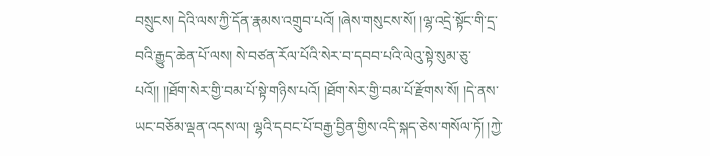བསྲུངས། དེའི་ལས་ཀྱི་དོན་རྣམས་འགྲུབ་པའོ། །ཞེས་གསུངས་སོ། །ལྷ་འདྲེ་སྟོང་གི་དྲ་བའི་རྒྱུད་ཆེན་པོ་ལས། སེ་བཙན་རོལ་པོའི་སེར་བ་དབབ་པའི་ལེའུ་སྟེ་སུམ་ཅུ་པའོ།། །།ཐོག་སེར་གྱི་བམ་པོ་སྟེ་གཉིས་པའོ། །ཐོག་སེར་གྱི་བམ་པོ་རྫོགས་སོ། །དེ་ནས་ཡང་བཅོམ་ལྡན་འདས་ལ། ལྷའི་དབང་པོ་བརྒྱ་བྱིན་གྱིས་འདི་སྐད་ཅེས་གསོལ་ཏོ། །ཀྱེ་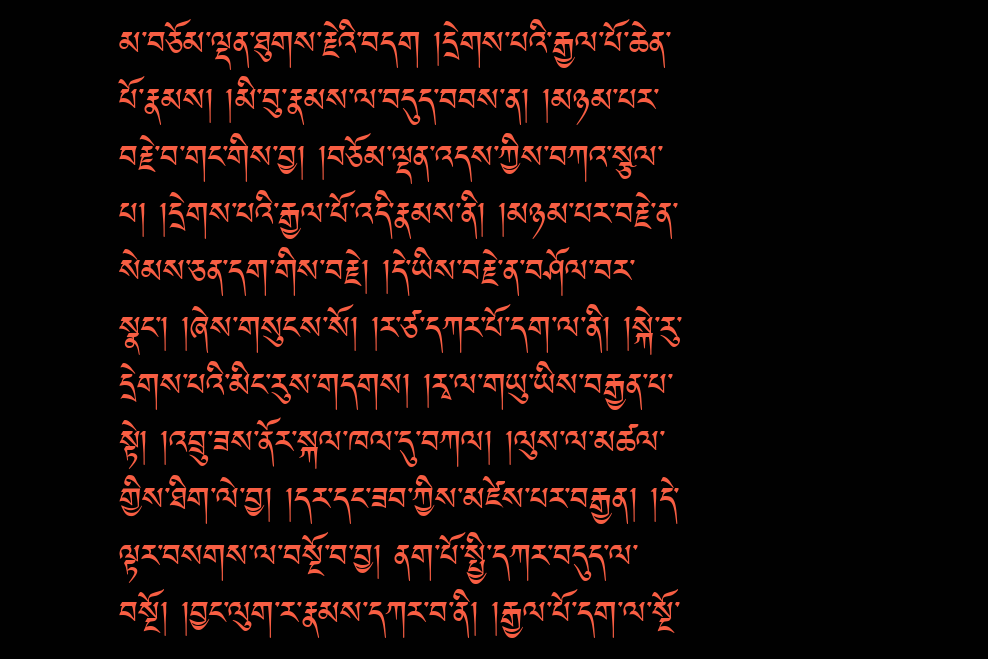མ་བཅོམ་ལྡན་ཐུགས་རྗེའི་བདག །དྲེགས་པའི་རྒྱལ་པོ་ཆེན་པོ་རྣམས། །མི་བུ་རྣམས་ལ་བདུད་བབས་ན། །མཉམ་པར་བརྗེ་བ་གང་གིས་བྱ། །བཅོམ་ལྡན་འདས་ཀྱིས་བཀའ་སྩལ་པ། །དྲེགས་པའི་རྒྱལ་པོ་འདི་རྣམས་ནི། །མཉམ་པར་བརྗེ་ན་སེམས་ཅན་དག་གིས་བརྗེ། །དེ་ཡིས་བརྗེ་ན་བཤོལ་བར་སྣང་། །ཞེས་གསུངས་སོ། །ར་ཙ་དཀར་པོ་དག་ལ་ནི། །སྐེ་རུ་དྲེགས་པའི་མིང་རུས་གདགས། །རྭ་ལ་གཡུ་ཡིས་བརྒྱན་པ་སྟེ། །འབྲུ་ཟས་ནོར་སྐལ་ཁལ་དུ་བཀལ། །ལུས་ལ་མཚལ་གྱིས་ཐིག་ལེ་བྱ། །དར་དང་ཟབ་ཀྱིས་མཛེས་པར་བརྒྱན། །དེ་ལྟར་བསགས་ལ་བསྔོ་བ་བྱ། ནག་པོ་སྤྱི་དཀར་བདུད་ལ་བསྔོ། །བྱང་ལུག་ར་རྣམས་དཀར་བ་ནི། །རྒྱལ་པོ་དག་ལ་སྔོ་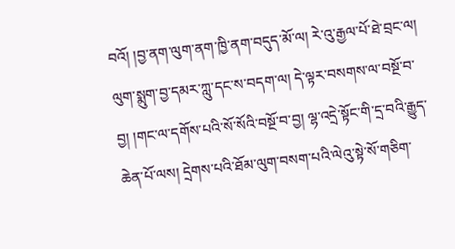བའོ། །བྱ་ནག་ལུག་ནག་ཁྱི་ནག་བདུད་མོ་ལ། རེ་འུ་རྒྱལ་པོ་ཐེ་བྲང་ལ། ལུག་སྨུག་བྱ་དམར་ཀླུ་དང་ས་བདག་ལ། དེ་ལྟར་བསགས་ལ་བསྔོ་བ་བྱ། །གང་ལ་དགོས་པའི་སོ་སོའི་བསྔོ་བ་བྱ། ལྷ་འདྲེ་སྟོང་གི་དྲ་བའི་རྒྱུད་ཆེན་པོ་ལས། དྲེགས་པའི་ཐོམ་ལུག་བསག་པའི་ལེའུ་སྟེ་སོ་གཅིག་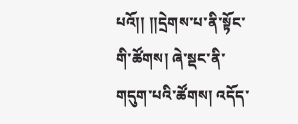པའོ།། །།དྲེགས་པ་ནི་སྟོང་གི་ཚོགས། ཞེ་སྡང་ནི་གདུག་པའི་ཚོགས། འདོད་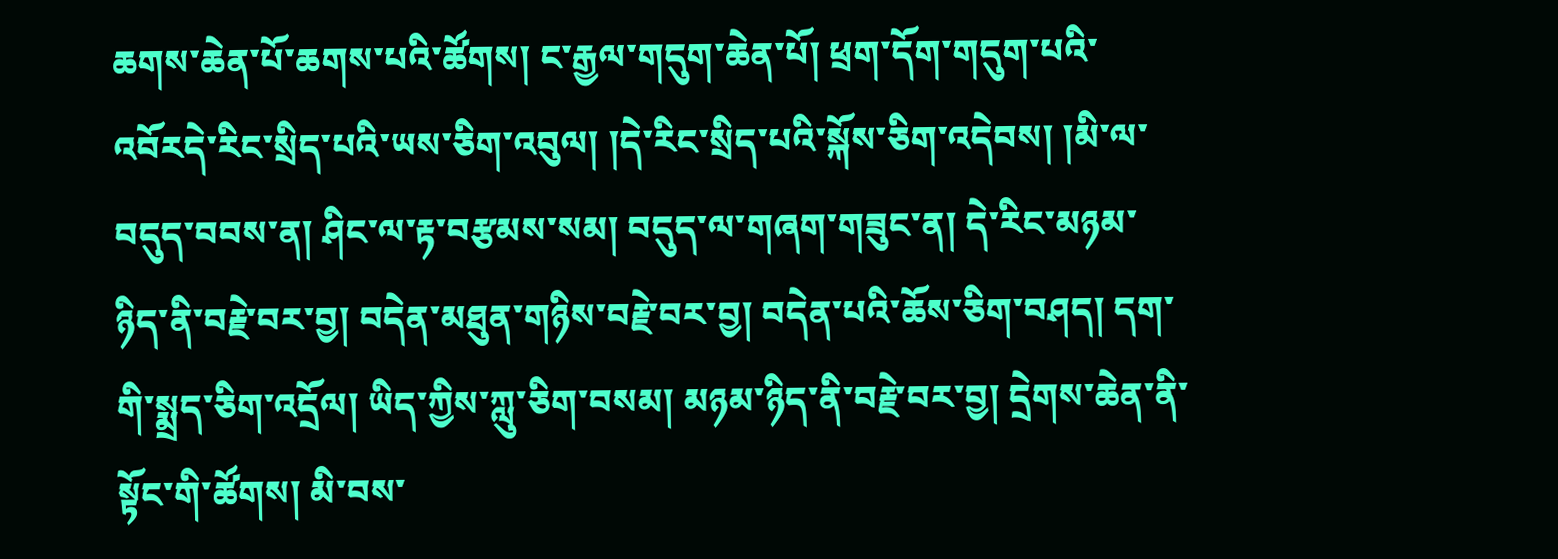ཆགས་ཆེན་པོ་ཆགས་པའི་ཚོགས། ང་རྒྱལ་གདུག་ཆེན་པོ། ཕྲག་དོག་གདུག་པའི་འབོརདེ་རིང་སྲིད་པའི་ཡས་ཅིག་འབུལ། །དེ་རིང་སྲིད་པའི་སྐོས་ཅིག་འདེབས། །མི་ལ་བདུད་བབས་ན། ཤིང་ལ་རྟ་བརྩམས་སམ། བདུད་ལ་གཞག་གཟུང་ན། དེ་རིང་མཉམ་ཉིད་ནི་བརྗེ་བར་བྱ། བདེན་མཐུན་གཉིས་བརྗེ་བར་བྱ། བདེན་པའི་ཆོས་ཅིག་བཤད། དག་གི་སྨྲད་ཅིག་འདྲོལ། ཡིད་ཀྱིས་ཀླུ་ཅིག་བསམ། མཉམ་ཉིད་ནི་བརྗེ་བར་བྱ། དྲེགས་ཆེན་ནི་སྟོང་གི་ཚོགས། མི་བས་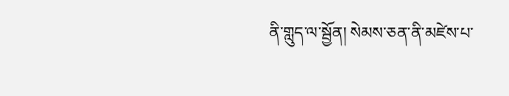ནི་གླུད་ལ་སྦྱོན། སེམས་ཅན་ནི་མཛེས་པ་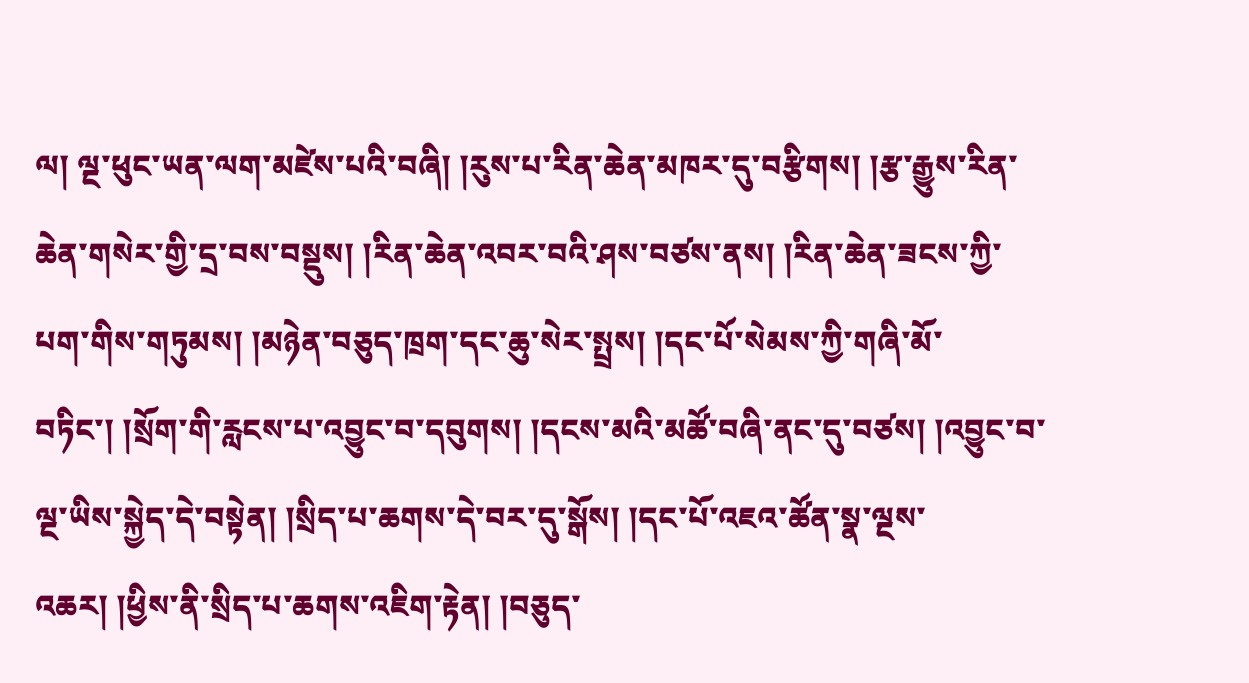ལ། ལྔ་ཕུང་ཡན་ལག་མཛེས་པའི་བཞི། །རུས་པ་རིན་ཆེན་མཁར་དུ་བརྩིགས། །རྩ་རྒྱུས་རིན་ཆེན་གསེར་གྱི་དྲ་བས་བསྡུས། །རིན་ཆེན་འབར་བའི་ཤས་བཙས་ནས། །རིན་ཆེན་ཟངས་ཀྱི་པག་གིས་གཏུམས། །མཉེན་བཅུད་ཁྲག་དང་ཆུ་སེར་སྤྲས། །དང་པོ་སེམས་ཀྱི་གཞི་མོ་བཏིང་། །སྲོག་གི་རླངས་པ་འབྱུང་བ་དབུགས། །དངས་མའི་མཚོ་བཞི་ནང་དུ་བཙས། །འབྱུང་བ་ལྔ་ཡིས་སྐྱེད་དེ་བསྟེན། །སྲིད་པ་ཆགས་དེ་བར་དུ་སྒོས། །དང་པོ་འཇའ་ཚོན་སྣ་ལྔས་འཆར། །ཕྱིས་ནི་སྲིད་པ་ཆགས་འཇིག་རྟེན། །བཅུད་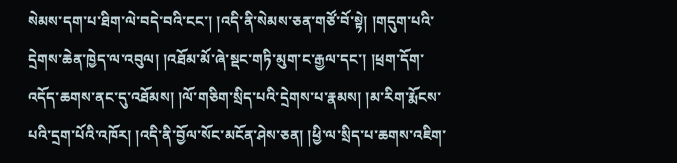སེམས་དག་པ་ཐིག་ལེ་བདེ་བའི་ངང་། །འདི་ནི་སེམས་ཅན་གཙོ་བོ་སྟེ། །གདུག་པའི་དྲེགས་ཆེན་ཁྱེད་ལ་འབུལ། །འཐོམ་མོ་ཞེ་སྡང་གཏི་མུག་ང་རྒྱལ་དང་། །ཕྲག་དོག་འདོད་ཆགས་ནང་དུ་འཐོམས། །ལོ་གཅིག་སྲིད་པའི་དྲེགས་པ་རྣམས། །མ་རིག་རྨོངས་པའི་དྲག་པོའི་འཁོར། །འདི་ནི་བྱོལ་སོང་མངོན་ཤེས་ཅན། །ཕྱི་ལ་སྲིད་པ་ཆགས་འཇིག་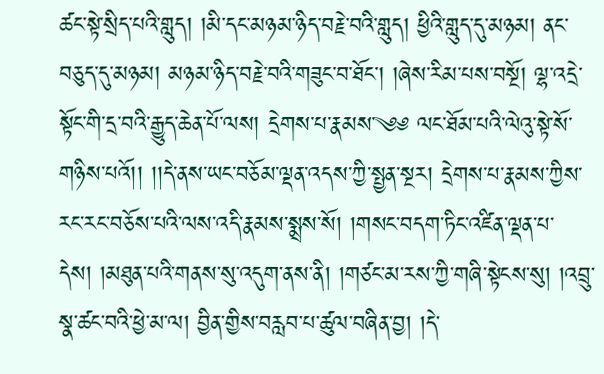ཚང་སྟེ་སྲིད་པའི་གླུད། །མི་དང་མཉམ་ཉིད་བརྗེ་བའི་གླུད། ཕྱིའི་གླུད་དུ་མཉམ། ནང་བཅུད་དུ་མཉམ། མཉམ་ཉིད་བརྗེ་བའི་གཟུང་བ་ཐོང་། །ཞེས་རིམ་པས་བསྔོ། ལྷ་འདྲེ་སྟོང་གི་དྲ་བའི་རྒྱུད་ཆེན་པོ་ལས། དྲེགས་པ་རྣམས་༄༅ ལང་ཐོམ་པའི་ལེའུ་སྟེ་སོ་གཉིས་པའོ།། །།དེ་ནས་ཡང་བཅོམ་ལྡན་འདས་ཀྱི་སྤྱན་སྔར། དྲེགས་པ་རྣམས་ཀྱིས་རང་རང་བཅོས་པའི་ལས་འདི་རྣམས་སྨྲས་སོ། །གསང་བདག་ཏིང་འཛིན་ལྡན་པ་དེས། །མཐུན་པའི་གནས་སུ་འདུག་ནས་ནི། །གཙང་མ་རས་ཀྱི་གཞི་སྟེངས་སུ། །འབྲུ་སྣ་ཚང་བའི་ཕྱེ་མ་ལ། བྱིན་གྱིས་བརླབ་པ་ཚུལ་བཞིན་བྱ། །དེ་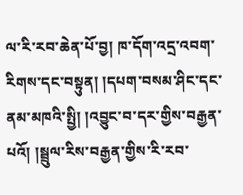ལ་རི་རབ་ཆེན་པོ་བྱ། ཁ་དོག་འདྲ་འབག་རིགས་དང་བསྟུན། །དཔག་བསམ་ཤིང་དང་ནམ་མཁའི་སྤྱི། །འབྱུང་བ་དར་གྱིས་བརྒྱན་པའོ། །སྦྲུལ་རིས་བརྒྱན་གྱིས་རི་རབ་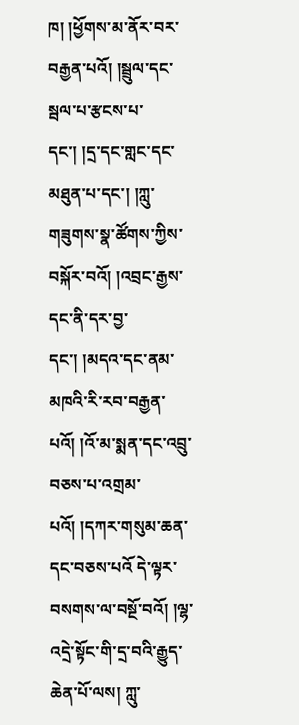ཁ། །ཕྱོགས་མ་ནོར་བར་བརྒྱན་པའོ། །སྦྲུལ་དང་སྦལ་པ་རྩངས་པ་དང་། །དྲ་དང་གླང་དང་མཐུན་པ་དང་། །ཀླུ་གཟུགས་སྣ་ཚོགས་ཀྱིས་བསྐོར་བའོ། །འབྲང་རྒྱས་དང་ནི་དར་བྱ་དང་། །མདའ་དང་ནམ་མཁའི་རི་རབ་བརྒྱན་པའོ། །འོ་མ་སྨན་དང་འབྲུ་བཅས་པ་འགྲམ་པའོ། །དཀར་གསུམ་ཆན་དང་བཅས་པའོ དེ་ལྟར་བསགས་ལ་བསྔོ་བའོ། །ལྷ་འདྲེ་སྟོང་གི་དྲ་བའི་རྒྱུད་ཆེན་པོ་ལས། ཀླུ་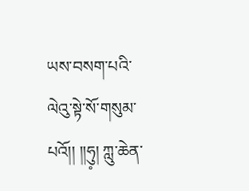ཡས་བསག་པའི་ལེའུ་སྟེ་སོ་གསུམ་པའོ།། །།ཧུ༷། ཀླུ་ཆེན་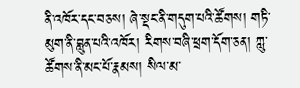ནི་འཁོར་དང་བཅས། ཞེ་སྡང་ནི་གདུག་པའི་ཚོགས། གཏི་མུག་ནི་བླུན་པའི་འཁོར། རིགས་བཞི་ཕྲག་དོག་ཅན། ཀླུ་ཚོགས་ནི་མང་པོ་རྣམས། སིལ་མ་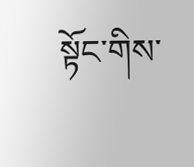སྟོང་གིས་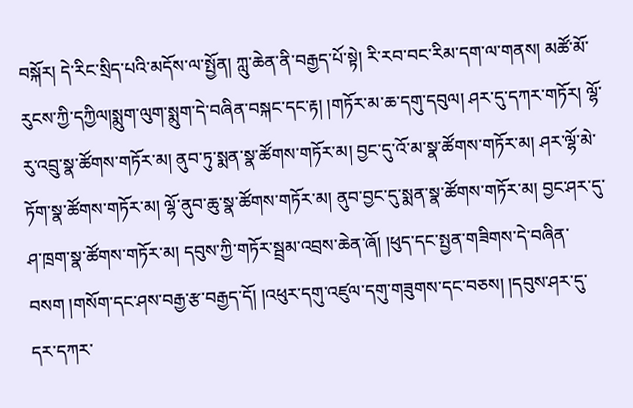བསྐོར། དེ་རིང་སྲིད་པའི་མདོས་ལ་སྤྱོན། ཀླུ་ཆེན་ནི་བརྒྱད་པོ་སྟེ། རི་རབ་བང་རིམ་དག་ལ་གནས། མཚོ་མོ་རུངས་ཀྱི་དཀྱིལ།སྨུག་ལུག་སྨུག་དེ་བཞིན་བསྐང་དང་རྟ། །གཏོར་མ་ཆ་དགུ་དབུལ། ཤར་དུ་དཀར་གཏོར། ལྷོ་རུ་འབྲུ་སྣ་ཚོགས་གཏོར་མ། ནུབ་ཏུ་སྨན་སྣ་ཚོགས་གཏོར་མ། བྱང་དུ་འོ་མ་སྣ་ཚོགས་གཏོར་མ། ཤར་ལྷོ་མེ་ཏོག་སྣ་ཚོགས་གཏོར་མ། ལྷོ་ནུབ་ཆུ་སྣ་ཚོགས་གཏོར་མ། ནུབ་བྱང་དུ་སྨན་སྣ་ཚོགས་གཏོར་མ། བྱང་ཤར་དུ་ཤ་ཁྲག་སྣ་ཚོགས་གཏོར་མ། དབུས་ཀྱི་གཏོར་སྦྲམ་འབྲས་ཆེན་ཞོ། །ཕུད་དང་སྤྱན་གཟིགས་དེ་བཞིན་བསག །གསོག་དང་ཤས་བརྒྱ་རྩ་བརྒྱད་དོ། །འཕུར་དགུ་འཛུལ་དགུ་གཟུགས་དང་བཅས། །དབུས་ཤར་དུ་དར་དཀར་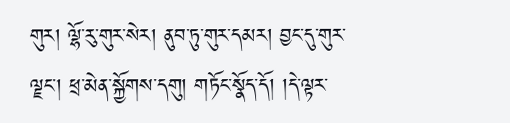གུར། ལྷོ་རུ་གུར་སེར། ནུབ་ཏུ་གུར་དམར། བྱང་དུ་གུར་ལྗང་། ཕྲ་མེན་སྐྱོགས་དགུ། གཏོང་སྣོད་དོ། །དེ་ལྟར་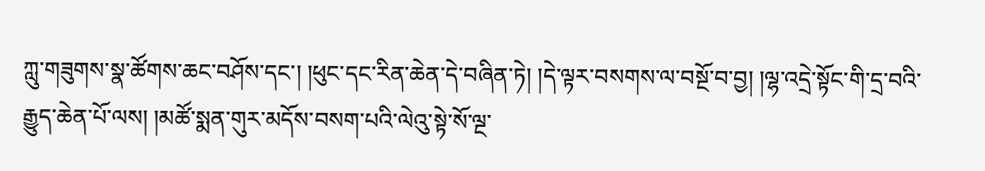ཀླུ་གཟུགས་སྣ་ཚོགས་ཆང་བཤོས་དང་། །ཕུང་དང་རིན་ཆེན་དེ་བཞིན་ཏེ། །དེ་ལྟར་བསགས་ལ་བསྔོ་བ་བྱ། །ལྷ་འདྲེ་སྟོང་གི་དྲ་བའི་རྒྱུད་ཆེན་པོ་ལས། །མཚོ་སྨན་གུར་མདོས་བསག་པའི་ལེའུ་སྟེ་སོ་ལྔ་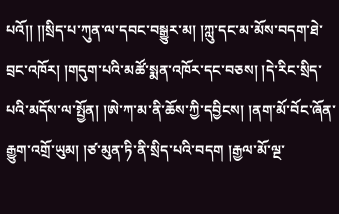པའོ།། །།སྲིད་པ་ཀུན་ལ་དབང་བསྒྱུར་མ། །ཀླུ་དང་མ་མོས་བདག་ཐེ་བྲང་འཁོར། །གདུག་པའི་མཚོ་སྨན་འཁོར་དང་བཅས། །དེ་རིང་སྲིད་པའི་མདོས་ལ་སྤྱོན། །ཨེ་ཀ་མ་ནི་ཆོས་ཀྱི་དབྱིངས། །ནག་མོ་བོང་ཞོན་རྒྱུག་འགྲོ་ཡུམ། །ཙ་མུན་ཏི་ནི་སྲིད་པའི་བདག །རྒྱལ་མོ་ལྔ་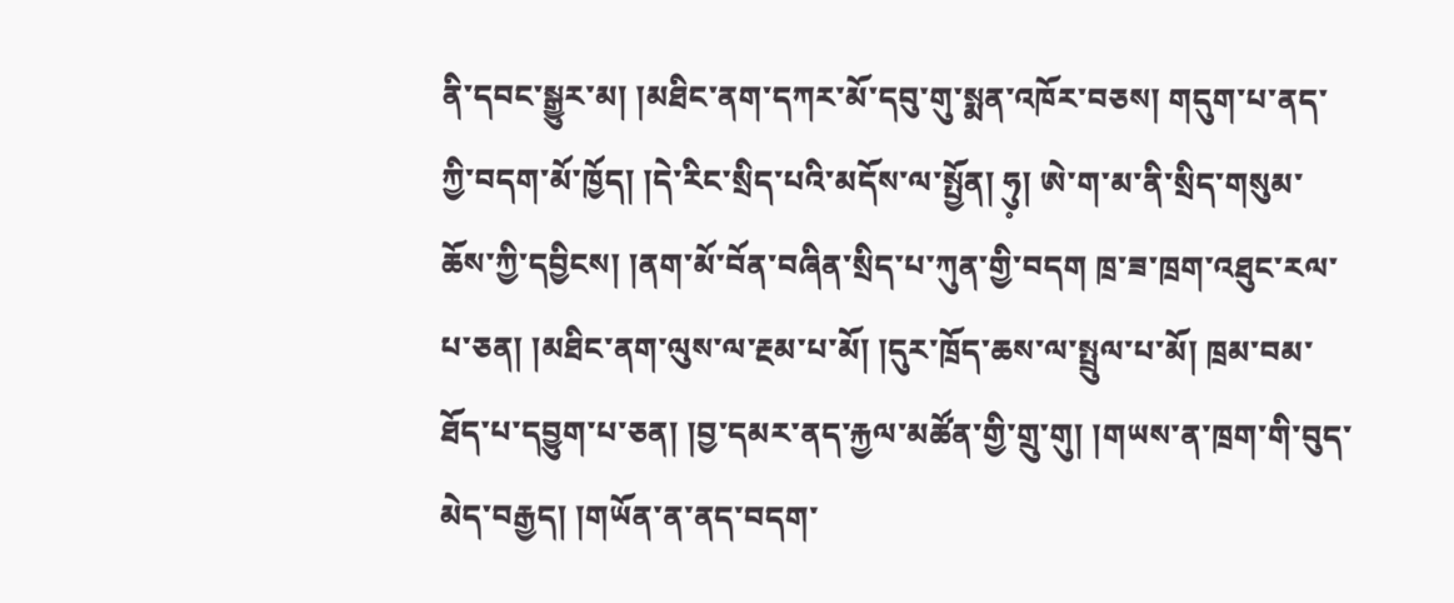ནི་དབང་སྒྱུར་མ། །མཐིང་ནག་དཀར་མོ་དབུ་གུ་སྨན་འཁོར་བཅས། གདུག་པ་ནད་ཀྱི་བདག་མོ་ཁྱོད། །དེ་རིང་སྲིད་པའི་མདོས་ལ་སྤྱོན། ཧུ༷། ཨེ་ག་མ་ནི་སྲིད་གསུམ་ཆོས་ཀྱི་དབྱིངས། །ནག་མོ་བོན་བཞིན་སྲིད་པ་ཀུན་གྱི་བདག ཁྲ་ཟ་ཁྲག་འཐུང་རལ་པ་ཅན། །མཐིང་ནག་ལུས་ལ་རྔམ་པ་མོ། །དུར་ཁྲོད་ཆས་ལ་སྤྲུལ་པ་མོ། ཁྲམ་བམ་ཐོད་པ་དབྱུག་པ་ཅན། །བྱ་དམར་ནད་རྐྱལ་མཚོན་གྱི་གྲུ་གུ། །གཡས་ན་ཁྲག་གི་བུད་མེད་བརྒྱད། །གཡོན་ན་ནད་བདག་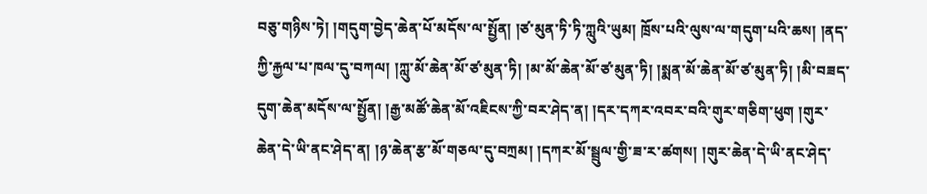བཅུ་གཉིས་ཏེ། །གདུག་བྱེད་ཆེན་པོ་མདོས་ལ་སྤྱོན། །ཙ་མུན་ཏི་ཏི་ཀླུའི་ཡུམ། ཁྲོས་པའི་ལུས་ལ་གདུག་པའི་ཆས། །ནད་ཀྱི་རྐྱལ་པ་ཁལ་དུ་བཀལ། །ཀླུ་མོ་ཆེན་མོ་ཙ་མུན་ཏི། །མ་མོ་ཆེན་མོ་ཙ་མུན་ཏི། །སྨན་མོ་ཆེན་མོ་ཙ་མུན་ཏི། །མི་བཟད་དུག་ཆེན་མདོས་ལ་སྤྱོན། །རྒྱ་མཚོ་ཆེན་མོ་འཇིངས་ཀྱི་བར་ཤེད་ན། །དར་དཀར་འབར་བའི་གུར་གཅིག་ཕུག །གུར་ཆེན་དེ་ཡི་ནང་ཤེད་ན། །ཉ་ཆེན་རྩ་མོ་གཅལ་དུ་བཀྲམ། །དཀར་མོ་སྦྲུལ་གྱི་ཟ་ར་ཚགས། །གུར་ཆེན་དེ་ཡི་ནང་ཤེད་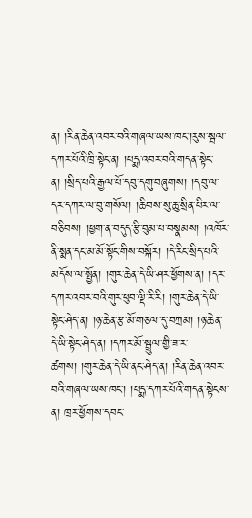ན། །རིན་ཆེན་འབར་བའི་གཞལ་ཡས་ཁང་།རུས་སྦལ་དཀར་པོའི་ཁྲི་སྟེང་ན། །པདྨ་འབར་བའི་གདན་སྟེང་ན། །སྲིད་པའི་རྒྱལ་པོ་དབུ་དགུ་བཞུགས། །དབུ་ལ་དར་དཀར་ལ་བུ་གསོལ། །ཆིབས་སུ་ཆུ་སྲིན་པིར་ལ་བཅིབས། །ཕྱག་ན་བདུད་རྩི་བུམ་པ་བསྣམས། །འཁོར་ནི་སྨན་དང་མ་མོ་སྟོང་གིས་བསྐོར། །དེ་རིང་སྲིད་པའི་མདོས་ལ་སྤྱོན། །གུར་ཆེན་དེ་ཡི་ཤར་ཕྱོགས་ན། །དར་དཀར་འབར་བའི་གུར་ཕུབ་ལྡི་རི་རི། །གུར་ཆེན་དེ་ཡི་སྟེང་ཤེད་ན། །ཉ་ཆེན་རྩ་མོ་གཅལ་དུ་བཀྲམ། །ཉ་ཆེན་དེ་ཡི་སྟེང་ཤེད་ན། །དཀར་མོ་སྦྲུལ་གྱི་ཟ་ར་ཚགས། །གུར་ཆེན་དེ་ཡི་ནང་ཤེད་ན། །རིན་ཆེན་འབར་བའི་གཞལ་ཡས་ཁང་། །པདྨ་དཀར་པོའི་གདན་སྟེངས་ན། ཁྲར་ཕྱོགས་དབང་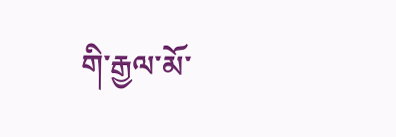གི་རྒྱལ་མོ་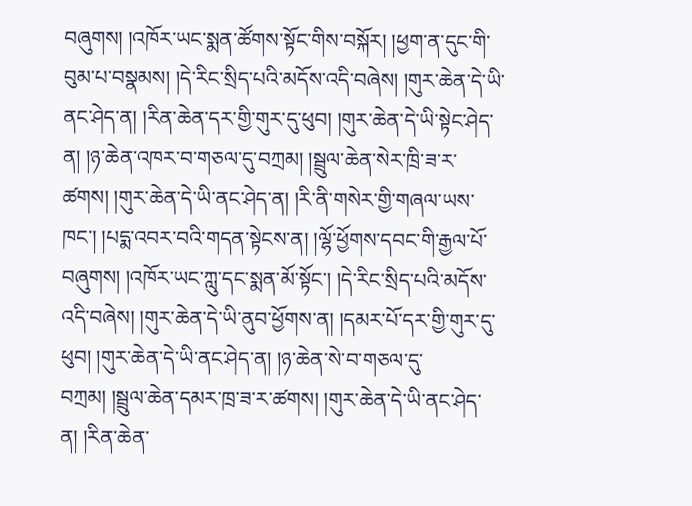བཞུགས། །འཁོར་ཡང་སྨན་ཚོགས་སྟོང་གིས་བསྐོར། །ཕྱག་ན་དུང་གི་བུམ་པ་བསྣམས། །དེ་རིང་སྲིད་པའི་མདོས་འདི་བཞེས། །གུར་ཆེན་དེ་ཡི་ནང་ཤེད་ན། །རིན་ཆེན་དར་གྱི་གུར་དུ་ཕུབ། །གུར་ཆེན་དེ་ཡི་སྟེང་ཤེད་ན། །ཉ་ཆེན་འཁར་བ་གཅལ་དུ་བཀྲམ། །སྦྲུལ་ཆེན་སེར་ཁྲི་ཟ་ར་ཚགས། །གུར་ཆེན་དེ་ཡི་ནང་ཤེད་ན། །རི་ནི་གསེར་གྱི་གཞལ་ཡས་ཁང་། །པདྨ་འབར་བའི་གདན་སྟེངས་ན། །ལྷོ་ཕྱོགས་དབང་གི་རྒྱལ་པོ་བཞུགས། །འཁོར་ཡང་ཀླུ་དང་སྨན་མོ་སྟོང་། །དེ་རིང་སྲིད་པའི་མདོས་འདི་བཞེས། །གུར་ཆེན་དེ་ཡི་ནུབ་ཕྱོགས་ན། །དམར་པོ་དར་གྱི་གུར་དུ་ཕུབ། །གུར་ཆེན་དེ་ཡི་ནང་ཤེད་ན། །ཉ་ཆེན་སེ་བ་གཅལ་དུ་བཀྲམ། །སྦྲུལ་ཆེན་དམར་ཁྲ་ཟ་ར་ཚགས། །གུར་ཆེན་དེ་ཡི་ནང་ཤེད་ན། །རིན་ཆེན་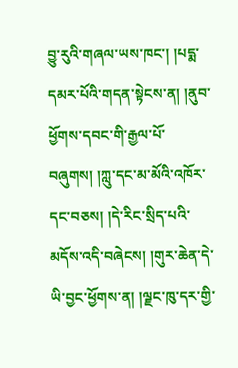བྱུ་རུའི་གཞལ་ཡས་ཁང་། །པདྨ་དམར་པོའི་གདན་སྟེངས་ན། །ནུབ་ཕྱོགས་དབང་གི་རྒྱལ་པོ་བཞུགས། །ཀླུ་དང་མ་མོའི་འཁོར་དང་བཅས། །དེ་རིང་སྲིད་པའི་མདོས་འདི་བཞེངས། །གུར་ཆེན་དེ་ཡི་བྱང་ཕྱོགས་ན། །ལྗང་ཁུ་དར་གྱི་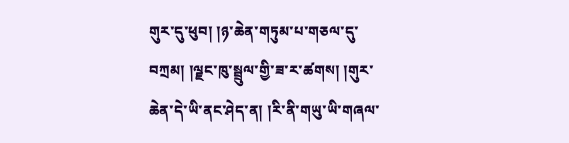གུར་དུ་ཕུབ། །ཉ་ཆེན་གཏུམ་པ་གཅལ་དུ་བཀྲམ། །ལྗང་ཁུ་སྦྲུལ་གྱི་ཟ་ར་ཚགས། །གུར་ཆེན་དེ་ཡི་ནང་ཤེད་ན། །རི་ནི་གཡུ་ཡི་གཞལ་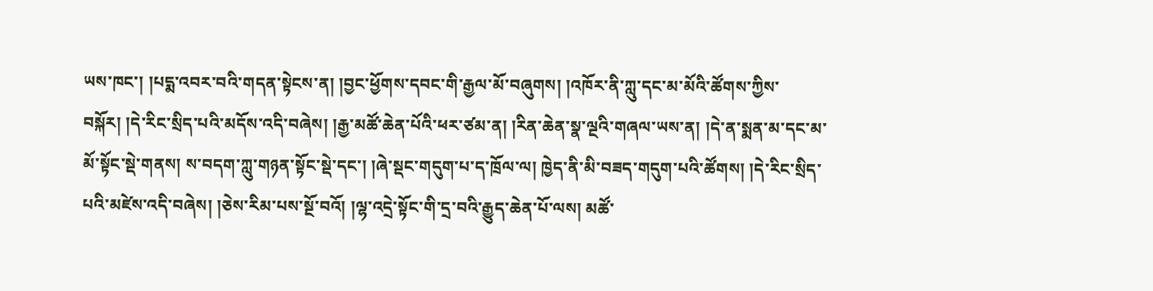ཡས་ཁང་། །པདྨ་འབར་བའི་གདན་སྟེངས་ན། །བྱང་ཕྱོགས་དབང་གི་རྒྱལ་མོ་བཞུགས། །འཁོར་ནི་ཀླུ་དང་མ་མོའི་ཚོགས་ཀྱིས་བསྐོར། །དེ་རིང་སྲིད་པའི་མདོས་འདི་བཞེས། །རྒྱ་མཚོ་ཆེན་པོའི་ཕར་ཙམ་ན། །རིན་ཆེན་སྣ་ལྔའི་གཞལ་ཡས་ན། །དེ་ན་སྨན་མ་དང་མ་མོ་སྟོང་སྡེ་གནས། ས་བདག་ཀླུ་གཉན་སྟོང་སྡེ་དང་། །ཞེ་སྡང་གདུག་པ་ད་ཁྲོལ་ལ། ཁྱེད་ནི་མི་བཟད་གདུག་པའི་ཚོགས། །དེ་རིང་སྲིད་པའི་མཛེས་འདི་བཞེས། །ཅེས་རིམ་པས་སྔོ་བའོ། །ལྷ་འདྲེ་སྟོང་གི་དྲ་བའི་རྒྱུད་ཆེན་པོ་ལས། མཚོ་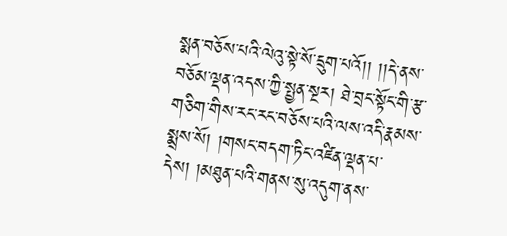སྨན་བཅོས་པའི་ལེའུ་སྟེ་སོ་དྲུག་པའོ།། །།དེ་ནས་བཅོམ་ལྡན་འདས་ཀྱི་སྤྱན་སྔར། ཐེ་བྲང་སྟོང་གི་རྩ་གཅིག་གིས་རང་རང་བཅོས་པའི་ལས་འདི་རྣམས་སྨྲས་སོ། །གསང་བདག་ཏིང་འཛིན་ལྡན་པ་དེས། །མཐུན་པའི་གནས་སུ་འདུག་ནས་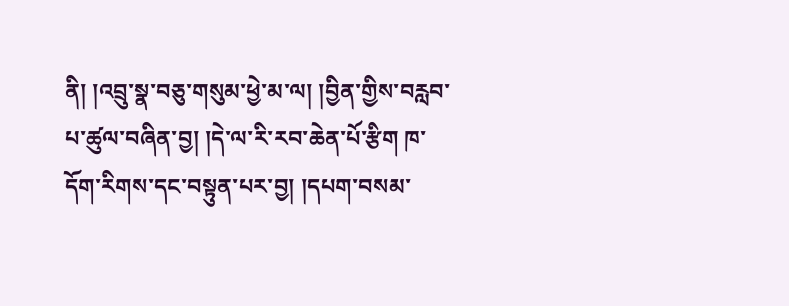ནི། །འབྲུ་སྣ་བཅུ་གསུམ་ཕྱེ་མ་ལ། །བྱིན་གྱིས་བརླབ་པ་ཚུལ་བཞིན་བྱ། །དེ་ལ་རི་རབ་ཆེན་པོ་རྩིག ཁ་དོག་རིགས་དང་བསྟུན་པར་བྱ། །དཔག་བསམ་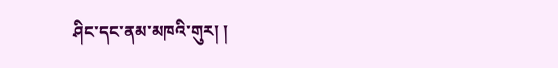ཤིང་དང་ནམ་མཁའི་གུར། །